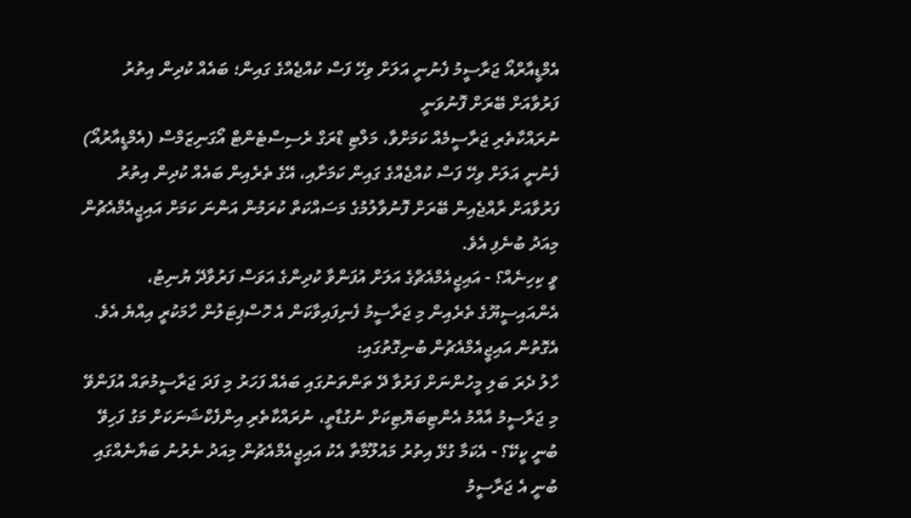އެމްޑީއާރްއޯ ޖަރާސީމު ފެނުނީ އަލަށް ވިހޭ ފަސް ކުއްޖެއްގެ ގައިން؛ ބައެއް ކުދިން އިތުރު ފަރުވާއަށް ބޭރަށް ފޮނުވަނީ
ނުރައްކާތެރި ޖަރާސީމެއް ކަމަށްވާ، މަލްޓި ޑްރަގް ރެސިސްޓެންޓް އޯގަނިޒަމްސް (އެމްޑީއާރުއޯ) ފެނުނީ އަލަށް ވިހޭ ފަސް ކުއްޖެއްގެ ގައިން ކަމަށާއި، އޭގެ ތެރެއިން ބައެއް ކުދިން އިތުރު ފަރުވާއަށް ރާއްޖެއިން ބޭރަށް ފޮނުވާލުމުގެ މަސައްކަތް ކުރަމުން އަންނަ ކަމަށް އައިޖީއެމްއެޗުން މިއަދު ބުނެފި އެވެ.
ވީ ކިހިނެއް؟ - އައިޖީއެމްއެޗްގެ އަލަށް އުފަންވާ ކުދިންގެ އަވަސް ފަރުވާދޭ ޔުނިޓު، އެންއައިސީޔޫގެ ތެރެއިން މި ޖަރާސީމު ފެނިފައިވާކަން އެ ހޮސްޕިޓަލުން ހާމަކުރީ އިއްޔެ އެވެ. އެގޮތުން އައިޖީއެމްއެޗުން ބުނިގޮތުގައި:
ހާލު ދެރަ ބަލި މީހުންނަށް ފަރުވާ ދޭ ތަންތަނުގައި ބައެއް ފަހަރު މި ފަދަ ޖަރާސީމުތައް އުފަންވޭ
މި ޖަރާސީމު އާއްމު އެންޓިބަޔޮޓިކަށް ނުގުޑާތީ، ނުރައްކާތެރި އިންފެކްޝަނަކަށް މަގު ފަހިވޭ
ބުނީ ކީކޭ؟ - އެކަމާ ގުޅޭ އިތުރު މައުލޫމާތާ އެކު އައިޖީއެމްއެޗުން މިއަދު ނެރުނު ބަޔާނެއްގައި ބުނީ އެ ޖަރާސީމު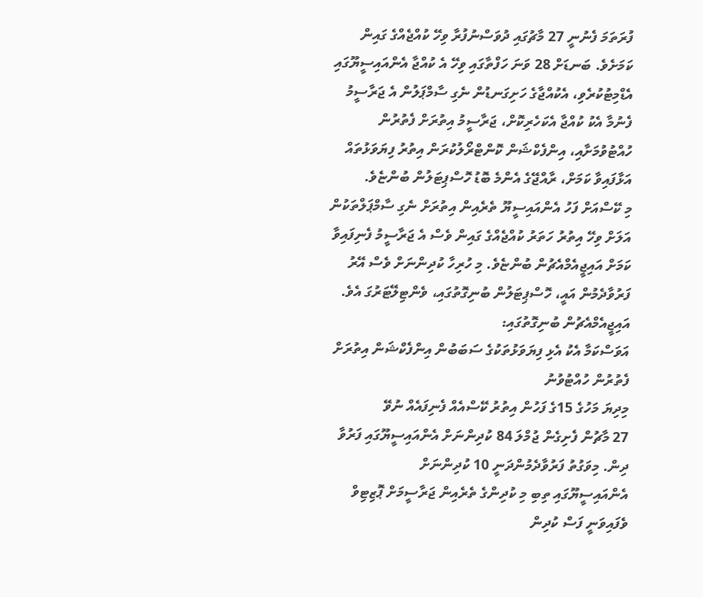ފުރަތަމަ ފެނުނީ 27 މާޗުގައި ދުވަސްނުފުރާ ވިހޭ ކުއްޖެއްގެ ގައިން ކަމަށެވެ. ބަނޑަށް 28 ވަނަ ހަފްތާގައި ވިހޭ އެ ކުއްޖާ އެންއައިސީޔޫގައި އެޑްމިޓުކުރެވި، އެކުއްޖާގެ ހަށިގަނޑުން ނެގި ސާމްޕަލުން އެ ޖަރާސީމު ފެނުމާ އެކު ކުއްޖާ އެކަހެރިކޮށް، ޖަރާސީމު އިތުރަށް ފެތުރުން ހުއްޓުވުމަށާއި، އިންފެކްޝަން ކޮންޓްރޯލުކުރަން އިތުރު ފިޔަވަޅުތައް އަޅާފައިވާ ކަމަށް، ރާއްޖޭގެ އެންމެ ބޮޑު ހޮސްޕިޓަލުން ބުންޏެވެ.
މި ކޭސްއަށް ފަހު އެންއައިސީޔޫ ތެރެއިން އިތުރަށް ނެގި ސާމްޕަލްތަކުން އަލަށް ވިހޭ އިތުރު ހަތަރު ކުއްޖެއްގެ ގައިން ވެސް އެ ޖަރާސީމު ފެނިފައިވާ ކަމަށް އައިޖީއެމްއެޗުން ބުންޏެވެ. މި ހުރިހާ ކުދިންނަށް ވެސް އޭރު ފަރުވާދެމުން އައީ، ހޮސްޕިޓަލުން ބުނިގޮތުގައި، ވެންޓިލޭޓަރުގަ އެވެ.
އައިޖީއެމްއެޗުން ބުނިގޮތުގައި:
އަވަސްކަމާ އެކު އެޅި ފިޔަވަޅުތަކުގެ ސަބަބުން އިންފެކްޝަން އިތުރަށް ފެތުރުން ހުއްޓުވުނު
މިދިޔަ މަހުގެ 15ގެ ފަހުން އިތުރު ކޭސްއެއް ފެނިފައެއް ނުވޭ
27 މާޗުން ފެށިގެން ޖުމްލަ 84 ކުދިންނަށް އެންއައިސީޔޫގައި ފަރުވާ ދިން. މިވަގުތު ފަރުވާދެމުންދަނީ 10 ކުދިންނަށް
އެންއައިސީޔޫގައި ތިބި މި ކުދިންގެ ތެރެއިން ޖަރާސީމަށް ޕޮޒިޓިވް ވެފައިވަނީ ފަސް ކުދިން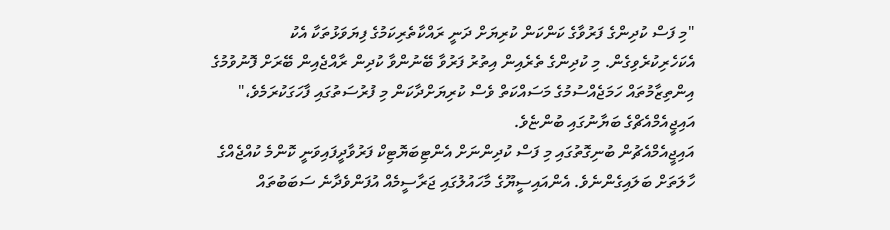"މި ފަސް ކުދިންގެ ފަރުވާގެ ކަންކަން ކުރިޔަށް ދަނީ ރައްކާތެރިކަމުގެ ފިޔަވަޅުތަކާ އެކު އެކަހެރިކުރެވިގެން. މި ކުދިންގެ ތެރެއިން އިތުރު ފަރުވާ ބޭނުންވާ ކުދިން ރާއްޖެއިން ބޭރަށް ފޮނުވުމުގެ އިންތިޒާމުތައް ހަމަޖެއްސުމުގެ މަސައްކަތް ވެސް ކުރިޔަށްދާކަން މި ފުރުސަތުގައި ފާހަގަކުރަމެވެ،" އައިޖީއެމްއެޗްގެ ބަޔާނުގައި ބުންޏެވެ.
އައިޖީއެމްއެޗުން ބުނިގޮތުގައި މި ފަސް ކުދިންނަށް އެންޓިބަޔޮޓިކް ފަރުވާދީފައިވަނީ ކޮންމެ ކުއްޖެއްގެ ހާލަތަށް ބަލައިގެންނެވެ. އެންއައިސީޔޫގެ މާހައުލުގައި ޖަރާސީމެއް އުފަންވެދާނެ ސަބަބުތައް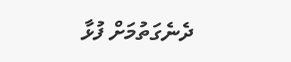ދެނެގަތުމަށް ފުޅާ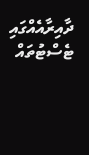ދާއިރާއެއްގައި ޓެސްޓުތައް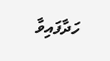ހަދާފައިވާ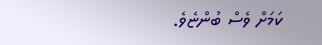ކަމަށް ވެސް ބުންޏެވެ.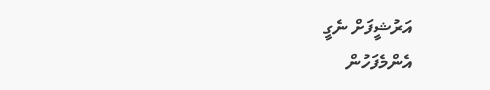އަރުޝީފަށް ނެގީ
އެންމެފަހުން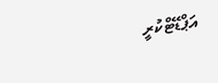އަޕްޑޭޓްކުރީ